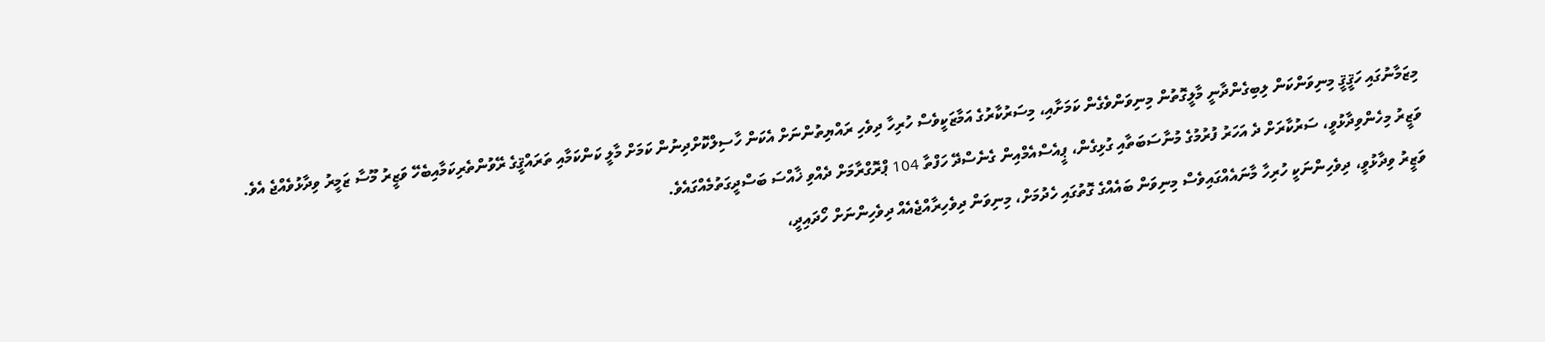މިޒަމާނުގައި ހަޤީޤީ މިނިވަންކަން ލިބިގެންދާނީ މާލީގޮތުން މިނިވަންވެގެން ކަމަށާއި، މިސަރުކާރުގެ އަމާޒަކީވެސް ހުރިހާ ދިވެހި ރައްޔިތުންނަށް އެކަން ހާސިލްކޮށްދިނުން ކަމަށް މާލީ ކަންކަމާއި ތަރައްޤީގެ ރޭވުންތެރިކަމާއިބެހޭ ވަޒީރު މޫސާ ޒަމީރު ވިދާޅުވެއްޖެ އެވެ.
ވަޒީރު މިހެންވިދާޅުވީ، ސަރުކާރަށް ދެ އަހަރު ފުރުމުގެ މުނާސަބަތާއި ގުޅިގެން، ޕީއެސްއެމްއިން ގެނެސްދޭ ހަފްތާ 104 ޕްރޮގްރާމަށް ދެއްވި ޚާއްސަ ބަސްދީގަތުމެއްގައެވެ.
ވަޒީރު ވިދާޅުވީ، ދިވެހިންނަކީ ހުރިހާ މާނައެއްގައިވެސް މިނިވަން ބައެއްގެ ގޮތުގައި ހެދުމަށް، މިނިވަން ދިވެހިރާއްޖެއެއް ދިވެހިންނަށް ހޯދައިދީ،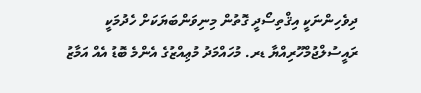ދިވެހިންނަކީ އިޤްތިސޯދީ ގޮތުން މިނިވަންބަޔަކަށް ހެދުމަކީ ރައީސުލްޖުމްހޫރިއްޔާ ޑރ. މުހައްމަދު މުޢިއްޒުގެ އެންމެ ބޮޑު އެއް އަމާޒު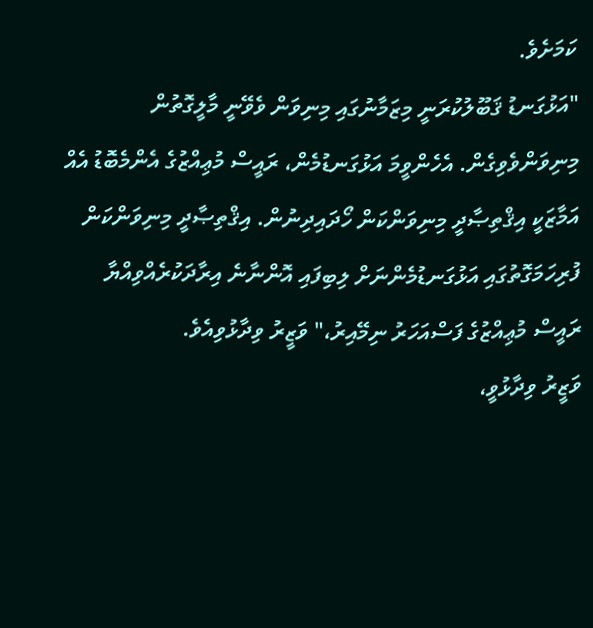ކަމަށެވެ.
"އަޅުގަނޑު ޤަބޫލުކުރަނީ މިޒަމާނުގައި މިނިވަން ވެވޭނީ މާލީގޮތުން މިނިވަންވެވިގެން. އެހެންވީމަ އަޅުގަނޑުމެން، ރައީސް މުޢިއްޒުގެ އެންމެބޮޑު އެއް އަމާޒަކީ އިޤްތިޞާދީ މިނިވަންކަން ހޯދައިދިނުން. އިޤްތިޞާދީ މިނިވަންކަން ފުރިހަމަގޮތުގައި އަޅުގަނޑުމެންނަށް ލިބިފައި އޮންނާނެ އިރާދަކުރެއްވިއްޔާ ރައީސް މުޢިއްޒުގެ ފަސްއަހަރު ނިމޭއިރު،" ވަޒީރު ވިދާޅުވިއެވެ.
ވަޒީރު ވިދާޅުވީ،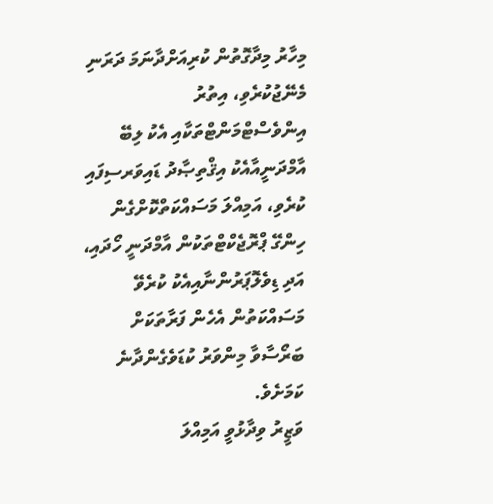މިހާރު މިދާގޮތުން ކުރިއަށްދާނަމަ ދަރަނި މެނޭޖުކުރެވި، އިތުރު އިންވެސްޓްމަންޓްތަކާއި އެކު ލިބޭ އާމްދަނީއާއެކު އިޤްތިޞާދު ޑައިވަރސިފައި ކުރެވި، އަމިއްލަ މަސައްކަތްކޮށްގެން ހިންގޭ ޕްރޮޖެކްޓްތަކުން އާމްދަނީ ހޯދައި، އަދި ޑިވެލޮޕަރުންނާއިއެކު ކުރެވޭ މަސައްކަތުން އެހެން ފަރާތަކަށް ބަރޯސާވާ މިންވަރު ކުޑަވެގެންދާނެ ކަމަށެވެ.
ވަޒީރު ވިދާޅުވީ އަމިއްލަ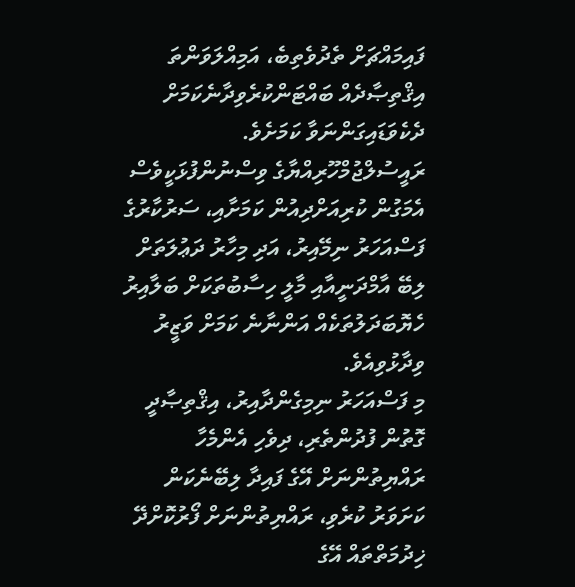ފައިމައްޗަށް ތެދުވެތިބެ، އަމިއްލަވަންތަ އިޤްތިޞާދެއް ބައްޓަންކުރެވިދާނެކަމަށް ދެކެވަޑައިގަންނަވާ ކަމަށެވެ. ރައީސުލްޖުމްހޫރިއްޔާގެ ވިސްނުންފުޅަކީވެސް އެމަގުން ކުރިއަށްދިއުން ކަމަށާއި، ސަރުކާރުގެ ފަސްއަހަރު ނިމޭއިރު، އަދި މިހާރު ދަޢުލަތަށް ލިބޭ އާމްދަނީއާއި މާލީ ހިސާބުތަކަށް ބަލާއިރު ހެޔޮބަދަލުތަކެއް އަންނާނެ ކަމަށް ވަޒީރު ވިދާޅުވިއެވެ.
މި ފަސްއަހަރު ނިމިގެންދާއިރު، އިޤްތިޞާދީ ގޮތުން ފުދުންތެރި، ދިވެހި އެންމެހާ ރައްޔިތުންނަށް އޭގެ ފައިދާ ލިބޭނެކަން ކަށަވަރު ކުރެވި، ރައްޔިތުންނަށް ފޯރުކޮށްދޭ ޚިދުމަތްތައް އޭގެ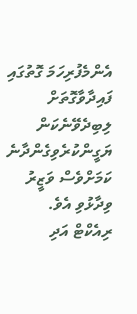އެންމެފުރިހަމަ ގޮތުގައި ފައިދާވާގޮތަށް ލިބިދެވޭނެކަން ޔަގީންކުރެވިގެންދާނެ ކަމަށްވެސް ވަޒީރު ވިދާޅުވި އެވެ.
ރިއެކްޓް އަދި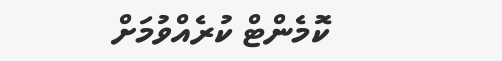ކޮމެންޓް ކުރެއްވުމަށް